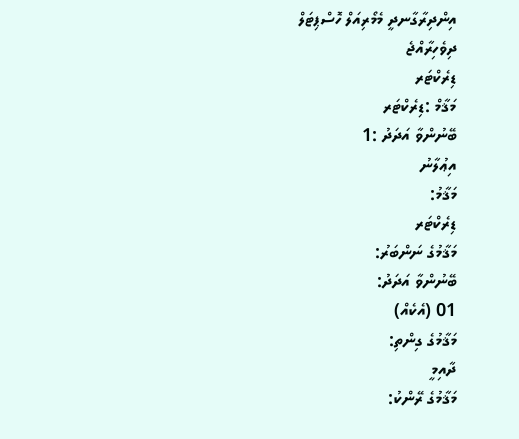އިންދިރާގާނދީ މެމޯރިއަލް ހޮސްޕިޓަލް
ދިވެހިރާއްޖެ
ޑިރެކްޓަރ
މަޤާމް :ޑިރެކްޓަރ
ބޭނުންވާ އަދަދު :1
އިޢުލާނު
މަޤާމު:
ޑިރެކްޓަރ
މަޤާމުގެ ނަންބަރު:
ބޭނުންވާ އަދަދު:
01 (އެކެއް)
މަޤާމުގެ ގިންތި:
ދާއިމީ
މަޤާމުގެ ރޭންކު: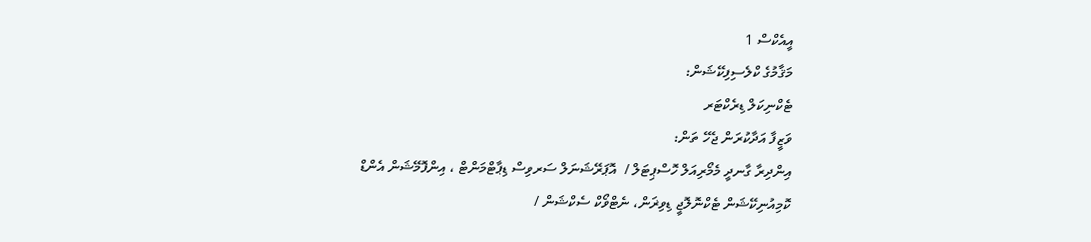އީއެކްސް 1
މަޤާމުގެ ކްލެސިފިކޭޝަން:
ޓެކްނިކަލް ޑިރެކްޓަރ
ވަޒީފާ އަދާކުރަން ޖެހޭ ތަން:
އިންދިރާ ގާނދީ މެމޯރިއަލް ހޮސްޕިޓަލް /  އޮޕަރޭޝަނަލް ސަރވިސް ޑިޕާޓްމަންޓް ، އިންފޮމޭޝަން އެންޑް ކޮމިއުނިކޭޝަން ޓެކްނޮލޮޖީ ޑިވިޜަން، ނެޓްވޯކް ސެކްޝަން /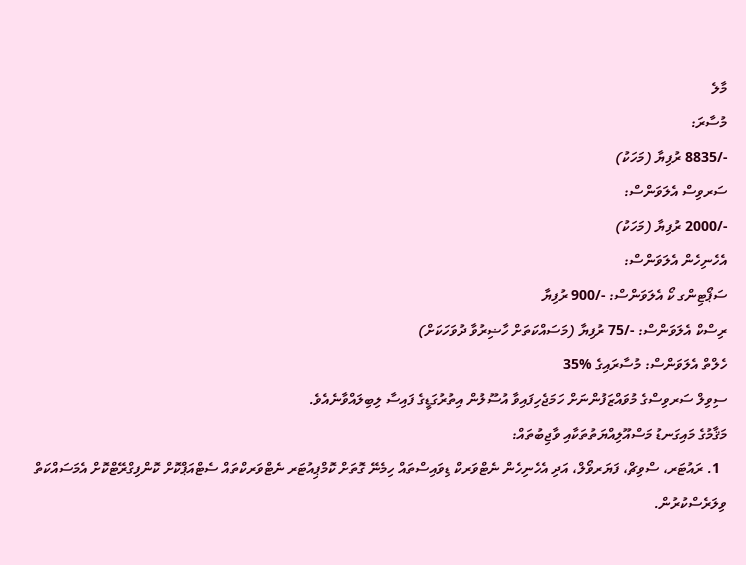މާލެ
މުސާރަ:
-/8835 ރުފިޔާ (މަހަކު)
ސަރވިސް އެލަވަންސް:
-/2000 ރުފިޔާ (މަހަކު)
އެހެނިހެން އެލަވަންސް:
ސަޕޯޓިންގ ކޯ އެލަވަންސް: -/900 ރުފިޔާ
ރިސްކް އެލަވަންސް: -/75 ރުފިޔާ (މަސައްކަތަށް ހާޟިރުވާ ދުވަހަކަށް)
ހެލްތް އެލަވަންސް: މުސާރައިގެ %35
ސިވިލް ސަރވިސްގެ މުވައްޒަފުންނަށް ހަމަޖެހިފައިވާ އުސޫލުން އިތުރުގަޑީގެ ފައިސާ ލިބިލައްވާނެއެވެ.
މަޤާމުގެ މައިގަނޑު މަސްއޫލިއްޔަތުތަކާއި ވާޖިބުތައް:
  1. ރައުޓަރ، ސްވިޗް، ފަޔަރވޯލް، އަދި އެހެނިހެން ނެޓްވަރކް ޑިވައިސްތައް ހިމެނޭ ގޮތަށް ކޮމްޕިއުޓަރ ނެޓްވަރކްތައް ސެޓްއަޕްކޮށް ކޮންފިގްރޭޓްކޮށް އެމަސައްކަތް ވިލަރެސްކުރުން.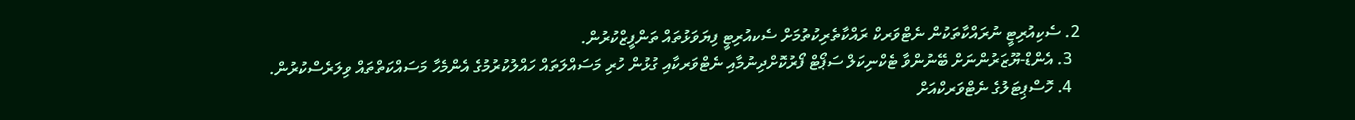2. ސެކިއުރިޓީ ނުރައްކާތަކުން ނެޓްވަރކް ރައްކާތެރިކުތުމަށް ސެކއުރިޓީ ފިޔަވަޅުތައް ތަންފީޒްކުރުން.
  3. އެންޑް-ޔޫޒަރުންނަށް ބޭނުންވާ ޓެކްނިކަލް ސަޕޯޓް ފޯރުކޮށްދިނުމާއި ނެޓްވަރކާއި ގުޅުން ހުރި މަސައްލަތައް ހައްލުކުރުމުގެ އެންމެހާ މަސައްކަތްތައް ވިލަރެސްކުރުން.
  4. ހޮސްޕިޓަލުގެ ނެޓްވަރކްއަށް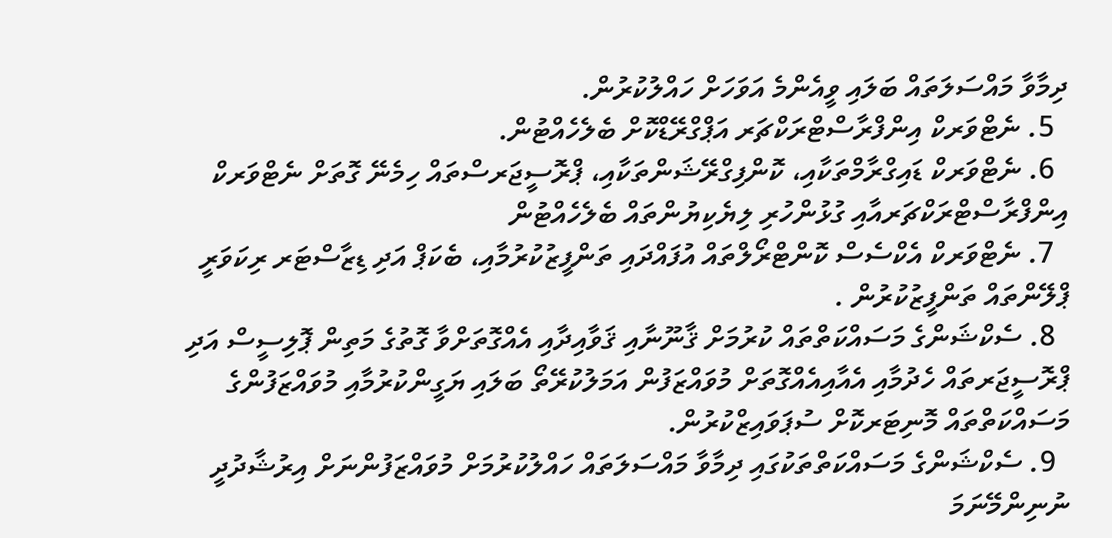ދިމާވާ މައްސަލަތައް ބަލައި ވީއެންމެ އަވަހަށް ހައްލުކުރުން.
  5. ނެޓްވަރކް އިންފްރާސްޓްރަކްޗަރ އަޕްގްރޭޑްކޮށް ބެލެހެއްޓުން.
  6. ނެޓްވަރކް ޑައިގްރާމްތަކާއި، ކޮންފިގްރޭޝަންތަކާއި، ޕްރޮސީޖަރސްތައް ހިމެނޭ ގޮތަށް ނެޓްވަރކް އިންފްރާސްޓްރަކްޗަރއާއި ގުޅުންހުރި ލިޔެކިޔުންތައް ބެލެހެއްޓުން
  7. ނެޓްވަރކް އެކްސެސް ކޮންޓްރޯލްތައް އުފައްދައި ތަންފީޒުކުރުމާއި، ބެކަޕް އަދި ޑިޒާސްޓަރ ރިކަވަރީ ޕްލޭންތައް ތަންފީޒުކުރުން .
  8. ސެކްޝަންގެ މަސައްކަތްތައް ކުރުމަށް ޤާނޫނާއި ޤަވާއިދާއި އެއްގޮތަށްވާ ގޮތުގެ މަތިން ޕޮލިސީސް އަދި ޕްރޮސީޖަރތައް ހެދުމާއި އެއާއިއެއްގޮތަށް މުވައްޒަފުން އަމަލުކުރޭތޯ ބަލައި ޔަގީންކުރުމާއި މުވައްޒަފުންގެ މަސައްކަތްތައް މޮނިޓަރކޮށް ސުޕަވައިޒްކުރުން.
  9. ސެކްޝަންގެ މަސައްކަތްތަކުގައި ދިމާވާ މައްސަލަތައް ހައްލުކުރުމަށް މުވައްޒަފުންނަށް އިރުޝާދުދީ ނުނިންމޭނަމަ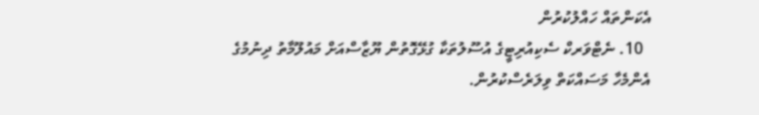އެކަންތައް ހައްލުކުރުން
  10. ނެޓްވަރކް ސެކިއުރިޓީގެ އުސޫލުތަކާ ގުޅޭގޮތުން ޔޫޒާސްއަށް މައުލޫމާތު ދިނުމުގެ އެންމެހާ މަސައްކަތް ވިލަރެސްކުރުން.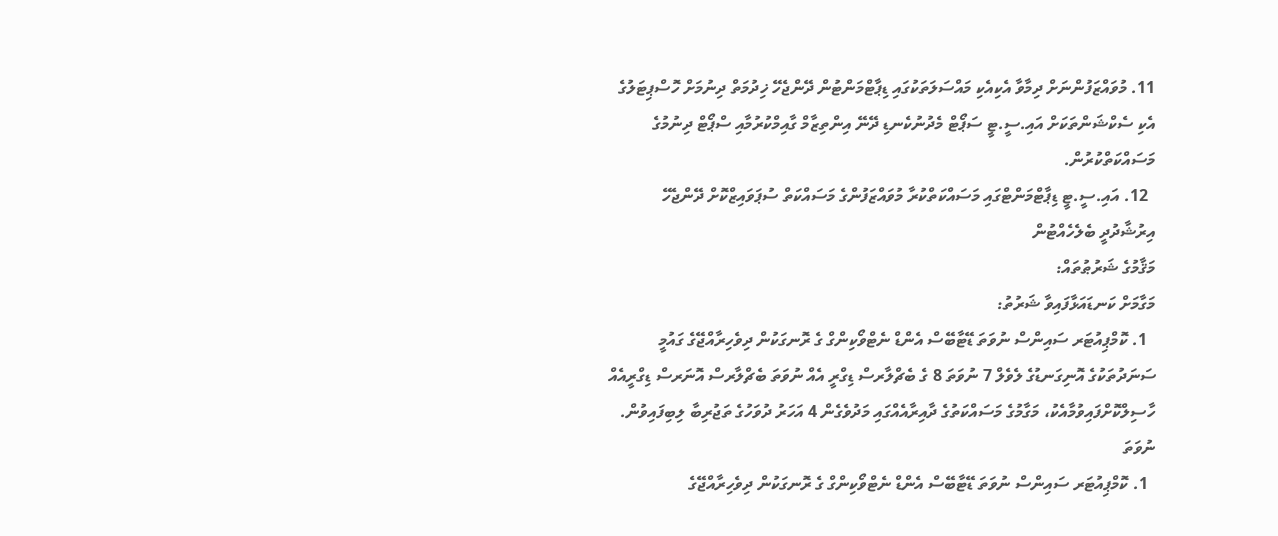11. މުވައްޒަފުންނަށް ދިމާވާ އެކިއެކި މައްސަލަތަކުގައި ޑިޕާޓްމަންޓުން ދޭންޖެހޭ ޚިދުމަތް ދިނުމަށް ހޮސްޕިޓަލުގެ އެކި ސެކްޝަންތަކަށް އައި.ސީ.ޓީ ސަޕޯޓް މެދުނުކެނޑި ދޭނޭ އިންތިޒާމް ގާއިމްކުރުމާއި ސްޕޯޓް ދިނުމުގެ މަސައްކަތްކުރުން.
  12. އައި.ސީ.ޓީ ޑިޕާޓްމަންޓްގައި މަސައްކަތްކުރާ މުވައްޒަފުންގެ މަސައްކަތް ސުޕަވައިޒްކޮށް ދޭންޖެހޭ އިރުޝާދުދީ ބެލެހެއްޓުން
މަޤާމުގެ ޝަރުޠުތައް:
މަގާމަށް ކަނޑައަޅާފައިވާ ޝަރުތު:
  1. ކޮމްޕިއުޓަރ ސައިންސް ނުވަތަ ޑޭޓާބޭސް އެންޑް ނެޓްވޯކިންގް ގެ ރޮނގަކުން ދިވެހިރާއްޖޭގެ ގައުމީ ސަނަދުތަކުގެ އޮނިގަނޑުގެ ލެވެލް 7 ނުވަތަ 8 ގެ ބެޗްލާރސް ޑިގްރީ އެއް ނުވަތަ ބެޗްލާރސް އޮނަރސް ޑިގްރީއެއް ހާސިލްކޮށްފައިވުމާއެކު، މަގާމުގެ މަސައްކަތުގެ ދާއިރާއެއްގައި މަދުވެގެން 4 އަހަރު ދުވަހުގެ ތަޖުރިބާ ލިބިފައިވުން.
ނުވަތަ
  1. ކޮމްޕިއުޓަރ ސައިންސް ނުވަތަ ޑޭޓާބޭސް އެންޑް ނެޓްވޯކިންގް ގެ ރޮނގަކުން ދިވެހިރާއްޖޭގެ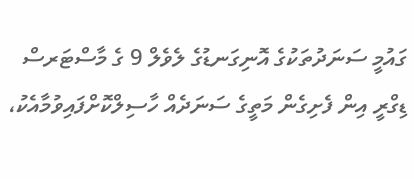ގައުމީ ސަނަދުތަކުގެ އޮނިގަނޑުގެ ލެވެލް 9 ގެ މާސްޓަރސް ޑިގްރީ އިން ފެށިގެން މަތީގެ ސަނަދެއް ހާސިލްކޮށްފައިވުމާއެކު،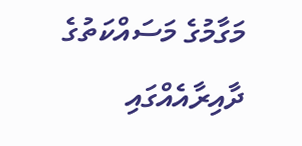މަގާމުގެ މަސައްކަތުގެ ދާއިރާއެއްގައި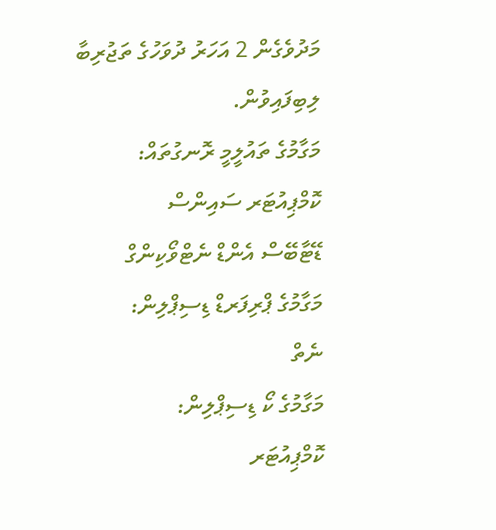މަދުވެގެން 2 އަހަރު ދުވަހުގެ ތަޖުރިބާ ލިބިފައިވުން.
މަގާމުގެ ތައުލީމީ ރޮނގުތައް:
ކޮމްޕިއުޓަރ ސައިންސް
ޑޭޓާބޭސް އެންޑް ނެޓްވޯކިންގް
މަގާމުގެ ޕްރިފަރޑް ޑިސިޕްލިން:
ނެތް
މަގާމުގެ ކޯ ޑިސިޕްލިން:
ކޮމްޕިއުޓަރ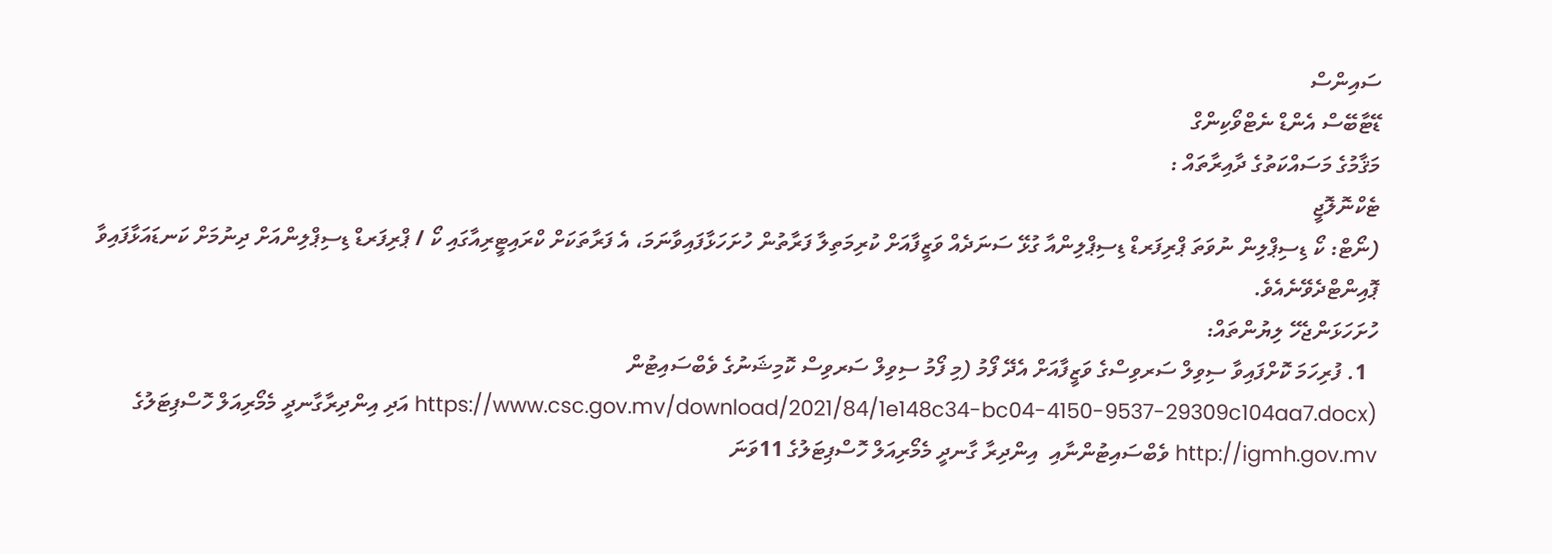ސައިންސް
ޑޭޓާބޭސް އެންޑް ނެޓްވޯކިންގް
މަޤާމުގެ މަސައްކަތުގެ ދާއިރާތައް :
ޓެކްނޮލޮޖީ
(ނޯޓް: ކޯ ޑިސިޕްލިން ނުވަތަ ޕްރިފަރޑް ޑިސިޕްލިންއާ ގުޅޭ ސަނަދެއް ވަޒީފާއަށް ކުރިމަތިލާ ފަރާތުން ހުށަހަޅާފައިވާނަމަ، އެ ފަރާތަކަށް ކްރައިޓީރިއާގައި ކޯ / ޕްރިފަރޑް ޑިސިޕްލިންއަށް ދިނުމަށް ކަނޑައަޅާފައިވާ ޕޮއިންޓްދެވޭނެއެވެ.
ހުށަހަޅަންޖެހޭ ލިޔުންތައް:
  1. ފުރިހަމަ ކޮށްފައިވާ ސިވިލް ސަރވިސްގެ ވަޒީފާއަށް އެދޭ ފޯމު (މި ފޯމު ސިވިލް ސަރވިސް ކޮމިޝަނުގެ ވެބްސައިޓުން (https://www.csc.gov.mv/download/2021/84/1e148c34-bc04-4150-9537-29309c104aa7.docx އަދި އިންދިރާގާނދީ މެމޯރިއަލް ހޮސްޕިޓަލުގެ http://igmh.gov.mv ވެބްސައިޓުންނާއި  އިންދިރާ ގާނދީ މެމޯރިއަލް ހޮސްޕިޓަލުގެ 11ވަނަ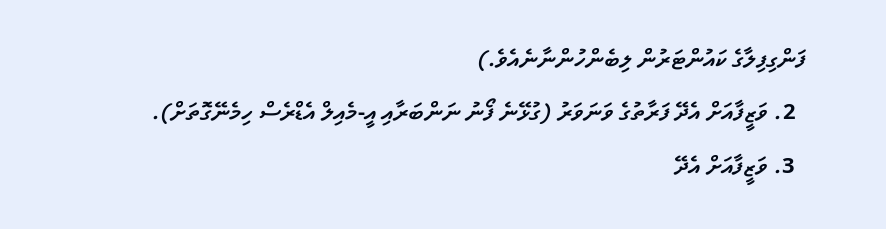ފަންގިފިލާގެ ކައުންޓަރުން ލިބެންހުންނާނެއެވެ.)
  2. ވަޒީފާއަށް އެދޭ ފަރާތުގެ ވަނަވަރު (ގުޅޭނެ ފޯނު ނަންބަރާއި އީ-މެއިލް އެޑްރެސް ހިމެނޭގޮތަށް).
  3. ވަޒީފާއަށް އެދޭ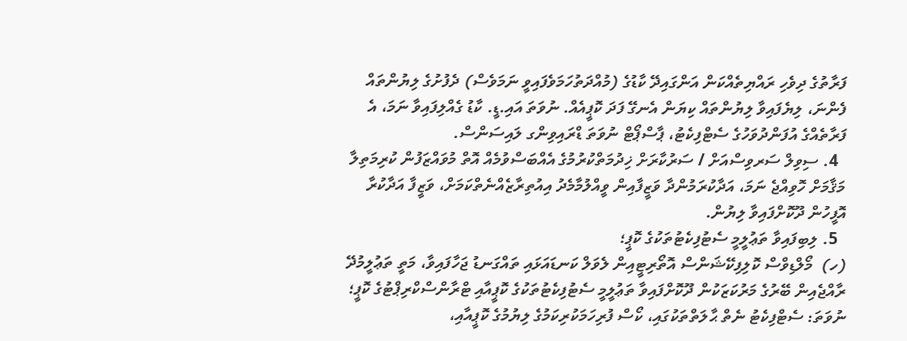ފަރާތުގެ ދިވެހި ރައްޔިތެއްކަން އަންގައިދޭ ކާޑުގެ (މުއްދަތުހަމަވެފައިވީ ނަމަވެސް) ދެފުށުގެ ލިޔުންތައް ފެންނަ، ލިޔެފައިވާ ލިޔުންތައް ކިޔަން އެނގޭ ފަދަ ކޮޕީއެއް. ނުވަތަ އައި.ޑީ. ކާޑު ގެއްލިފައިވާ ނަމަ، އެ ފަރާތެއްގެ އުފަންދުވަހުގެ ސެޓްފިކެޓު، ޕާސްޕޯޓް ނުވަތަ ޑްރައިވިންގ ލައިސަންސް.
  4. ސިވިލް ސަރވިސްއަށް / ސަރުކާރަށް ޚިދުމަތްކުރުމުގެ އެއްބަސްވުމެއް އޮތް މުވައްޒަފުން ކުރިމަތިލާ މަޤާމަށް ހޮވިއްޖެ ނަމަ، އަދާކުރަމުންދާ ވަޒީފާއިން ވީއްލުމާމެދު އިއުތިރާޒެއްނެތްކަމަށް، ވަޒީފާ އަދާކުރާ އޮފީހުން ދޫކޮށްފައިވާ ލިޔުން.
  5. ލިބިފައިވާ ތަޢުލީމީ ސެޓުފިކެޓުތަކުގެ ކޮޕީ؛
(ހ)  މޯލްޑިވްސް ކޮލިފިކޭޝަންސް އޮތޯރިޓީއިން ލެވަލް ކަނޑައަޅައި ތައްގަނޑު ޖަހާފައިވާ، މަތީ ތަޢުލީމުދޭ ރާއްޖެއިން ބޭރުގެ މަރުކަޒަކުން ދޫކޮށްފައިވާ ތަޢުލީމީ ސެޓުފިކެޓުތަކުގެ ކޮޕީއާއި ޓްރާންސްކްރިޕްޓުގެ ކޮޕީ؛ ނުވަތަ: ސެޓްފިކެޓު ނެތް ޙާލަތްތަކުގައި، ކޯސް ފުރިހަމަކުރިކަމުގެ ލިޔުމުގެ ކޮޕީއާއި،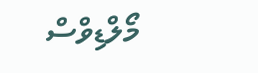މޯލްޑިވްސް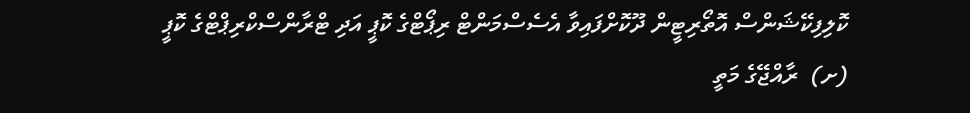ކޮލިފިކޭޝަންސް އޮތޯރިޓީން ދޫކޮށްފައިވާ އެސެސްމަންޓް ރިޕޯޓްގެ ކޮޕީ އަދި ޓްރާންސްކްރިޕްޓްގެ ކޮޕީ
(ށ)  ރާއްޖޭގެ މަތީ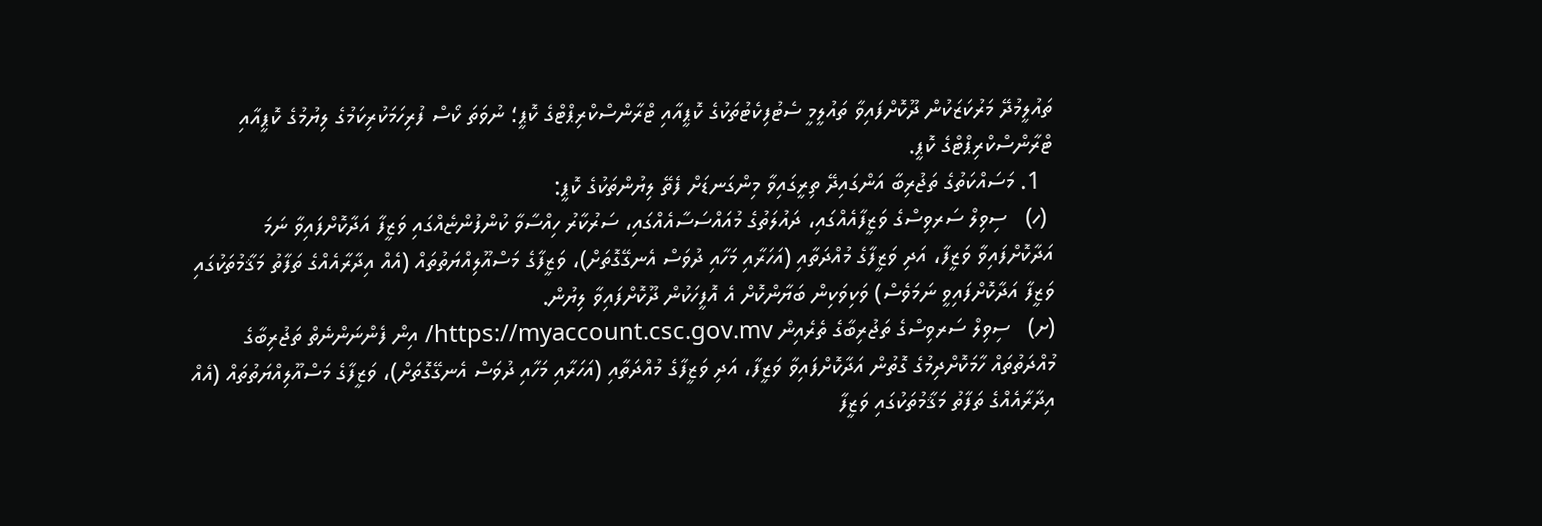ތައުލީމުދޭ މަރުކަޒަކުން ދޫކޮށްފައިވާ ތައުލީމީ ސެޓުފިކެޓުތަކުގެ ކޮޕީއާއި ޓްރާންސްކްރިޕްޓްގެ ކޮޕީ؛ ނުވަތަ ކޯސް ފުރިހަމަކުރިކަމުގެ ލިޔުމުގެ ކޮޕީއާއި ޓްރާންސްކްރިޕްޓްގެ ކޮޕީ.
  1. މަސައްކަތުގެ ތަޖުރިބާ އަންގައިދޭ ތިރީގައިވާ މިންގަނޑަށް ފެތޭ ލިޔުންތަކުގެ ކޮޕީ:
 (ހ)   ސިވިލް ސަރވިސްގެ ވަޒީފާއެއްގައި، ދައުލަތުގެ މުއައްސަސާއެއްގައި، ސަރުކާރު ހިއްސާވާ ކުންފުންޏެއްގައި ވަޒީފާ އަދާކޮށްފައިވާ ނަމަ އަދާކޮށްފައިވާ ވަޒީފާ، އަދި ވަޒީފާގެ މުއްދަތާއި (އަހަރާއި މަހާއި ދުވަސް އެނގޭގޮތަށް)، ވަޒީފާގެ މަސްއޫލިއްޔަތުތައް (އެއް އިދާރާއެއްގެ ތަފާތު މަޤާމުތަކުގައި ވަޒީފާ އަދާކޮށްފައިވީ ނަމަވެސް) ވަކިވަކިން ބަޔާންކޮށް އެ އޮފީހަކުން ދޫކޮށްފައިވާ ލިޔުން.
(ށ)   ސިވިލް ސަރވިސްގެ ތަޖުރިބާގެ ތެރެއިން https://myaccount.csc.gov.mv/ އިން ފެންނަންނެތް ތަޖުރިބާގެ މުއްދަތުތައް ހާމަކޮށްދިމުގެ ގޮތުން އަދާކޮށްފައިވާ ވަޒީފާ، އަދި ވަޒީފާގެ މުއްދަތާއި (އަހަރާއި މަހާއި ދުވަސް އެނގޭގޮތަށް)، ވަޒީފާގެ މަސްއޫލިއްޔަތުތައް (އެއް އިދާރާއެއްގެ ތަފާތު މަޤާމުތަކުގައި ވަޒީފާ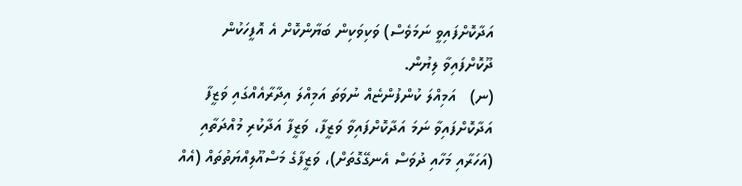އަދާކޮށްފައިވީ ނަމަވެސް) ވަކިވަކިން ބަޔާންކޮށް އެ އޮފީހަކުން ދޫކޮށްފައިވާ ލިޔުން.
(ނ)   އަމިއްލަ ކުންފުންޏެއް ނުވަތަ އަމިއްލަ އިދާރާއެއްގައި ވަޒީފާ އަދާކޮށްފައިވާ ނަމަ އަދާކޮށްފައިވާ ވަޒީފާ، ވަޒީފާ އަދާކުރި މުއްދަތާއި (އަހަރާއި މަހާއި ދުވަސް އެނގޭގޮތަށް)، ވަޒީފާގެ މަސްއޫލިއްޔަތުތައް (އެއް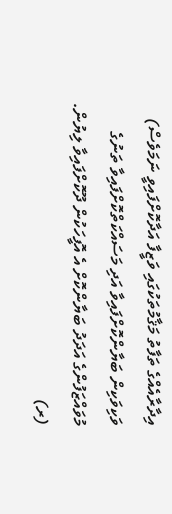އިދާރާއެއްގެ ތަފާތު މަޤާމުތަކުގައި ވަޒީފާ އަދާކޮށްފައިވީ ނަމަވެސް) ވަކިވަކިން ބަޔާންކޮށްފައިވާ އަދި މަސައްކަތްކޮށްފައިވާ ތަނުގެ މުވައްޒަފުންގެ އަދަދު ބަޔާންކޮށް އެ އޮފީހަކުން ދޫކޮށްފައިވާ ލިޔުން.
(ރ)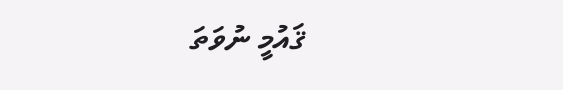ޤައުމީ ނުވަތަ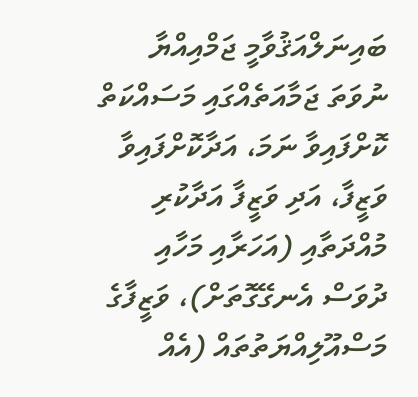ބައިނަލްއަޤުވާމީ ޖަމްއިއްޔާ ނުވަތަ ޖަމާއަތެއްގައި މަސައްކަތް ކޮށްފައިވާ ނަމަ، އަދާކޮށްފައިވާ ވަޒީފާ، އަދި ވަޒީފާ އަދާކުރި މުއްދަތާއި (އަހަރާއި މަހާއި ދުވަސް އެނގޭގޮތަށް)، ވަޒީފާގެ މަސްއޫލިއްޔަތުތައް (އެއް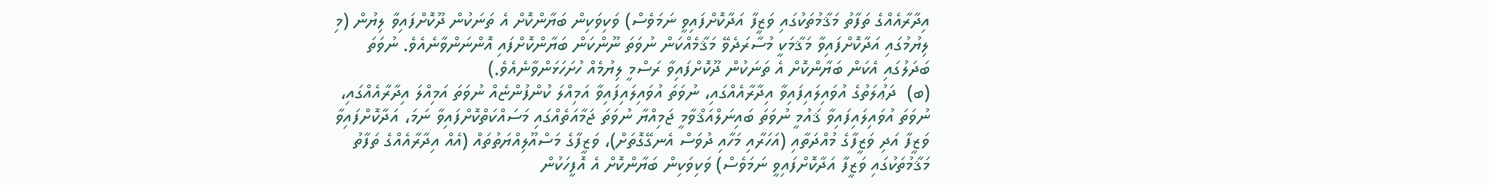އިދާރާއެއްގެ ތަފާތު މަޤާމުތަކުގައި ވަޒީފާ އަދާކޮށްފައިވީ ނަމަވެސް) ވަކިވަކިން ބަޔާންކޮށް އެ ތަނަކުން ދޫކޮށްފައިވާ ލިޔުން (މި ލިޔުމުގައި އަދާކޮށްފައިވާ މަޤާމަކީ މުސާރަދެވޭ މަޤާމެއްކަން ނުވަތަ ނޫންކަން ބަޔާންކޮށްފައި އޮންނަންވާނެއެވެ. ނުވަތަ ބަދަލުގައި އެކަން ބަޔާންކޮށް އެ ތަނަކުން ދޫކޮށްފައިވާ ރަސްމީ ލިޔުމެއް ހުށަހަޅަންވާނެއެވެ.)
(ބ)  ދަޢުލަތުގެ އުވައިލައިފައިވާ އިދާރާއެއްގައި، ނުވަތަ އުވައިލައިފައިވާ އަމިއްލަ ކުންފުންޏެއް ނުވަތަ އަމިއްލަ އިދާރާއެއްގައި، ނުވަތަ އުވައިލައިފައިވާ ޤައުމީ ނުވަތަ ބައިނަލްއަޤްވާމީ ޖަމިއްޔާ ނުވަތަ ޖަމާއަތެއްގައި މަސައްކަތްކޮށްފައިވާ ނަމަ، އަދާކޮށްފައިވާ ވަޒީފާ އަދި ވަޒީފާގެ މުއްދަތާއި (އަހަރާއި މަހާއި ދުވަސް އެނގޭގޮތަށް)، ވަޒީފާގެ މަސްއޫލިއްޔަތުތައް (އެއް އިދާރާއެއްގެ ތަފާތު މަޤާމުތަކުގައި ވަޒީފާ އަދާކޮށްފައިވީ ނަމަވެސް) ވަކިވަކިން ބަޔާންކޮށް އެ އޮފީހަކުން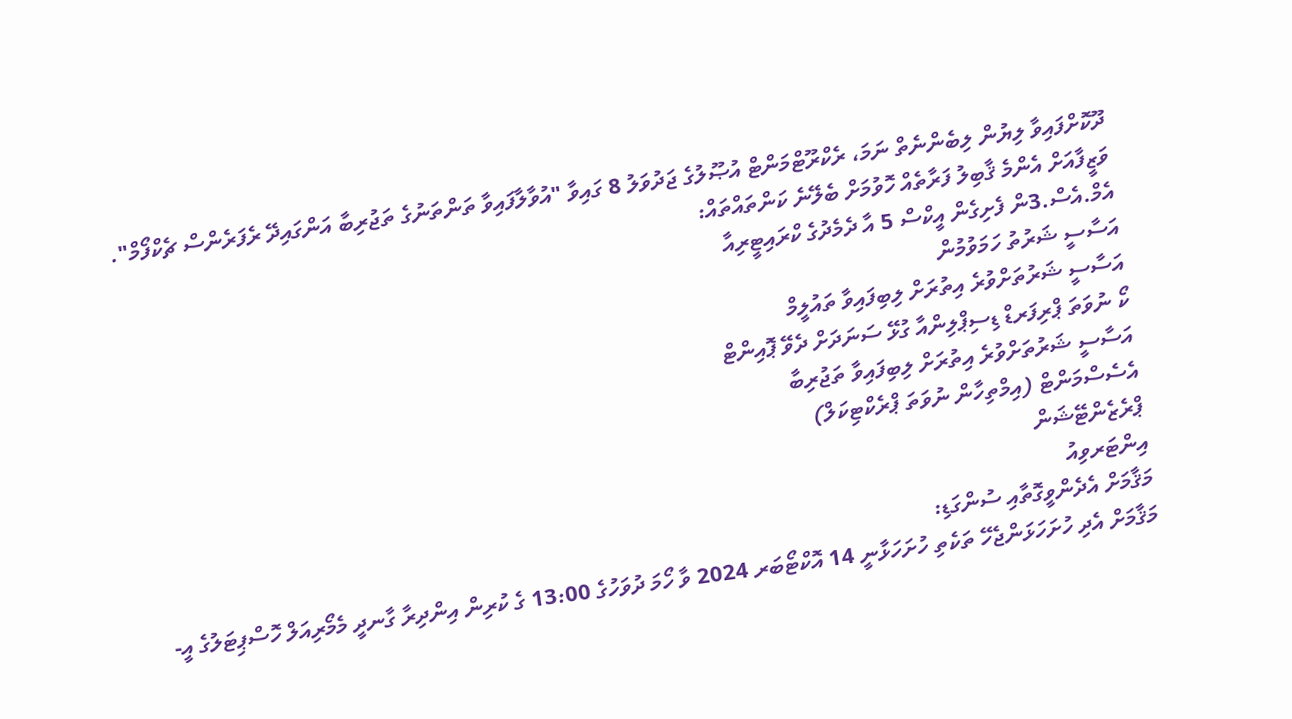ދޫކޮށްފައިވާ ލިޔުން ލިބެންނެތް ނަމަ، ރެކްރޫޓްމަންޓް އުޞޫލުގެ ޖަދުވަލު 8 ގައިވާ "އުވާލާފައިވާ ތަންތަނުގެ ތަޖުރިބާ އަންގައިދޭ ރެފަރެންސް ޗެކްފޯމް".
ވަޒީފާއަށް އެންމެ ޤާބިލު ފަރާތެއް ހޮވުމަށް ބެލޭނެ ކަންތައްތައް:
އެމް.އެސް.3ން ފެށިގެން އީކްސް 5 އާ ދެމެދުގެ ކްރައިޓީރިއާ
އަސާސީ ޝަރުތު ހަމަވުމުން
އަސާސީ ޝަރުތަށްވުރެ އިތުރަށް ލިބިފައިވާ ތައުލީމް
ކޯ ނުވަތަ ޕްރިފަރޑް ޑިސިޕްލިންއާ ގުޅޭ ސަނަދަށް ދެވޭ ޕޮއިންޓް
އަސާސީ ޝަރުތަށްވުރެ އިތުރަށް ލިބިފައިވާ ތަޖުރިބާ
އެސެސްމަންޓް (އިމްތިހާން ނުވަތަ ޕްރެކްޓިކަލް)
ޕްރެޒެންޓޭޝަން
އިންޓަރވިއު
މަޤާމަށް އެދެންވީގޮތާއި ސުންގަޑި:
މަޤާމަށް އެދި ހުށަހަޅަންޖެހޭ ތަކެތި ހުށަހަޅާނީ 14 އޮކްޓޯބަރ 2024 ވާ ހޯމަ ދުވަހުގެ 13:00 ގެ ކުރިން އިންދިރާ ގާނދީ މެމޯރިއަލް ހޮސްޕިޓަލުގެ އީ-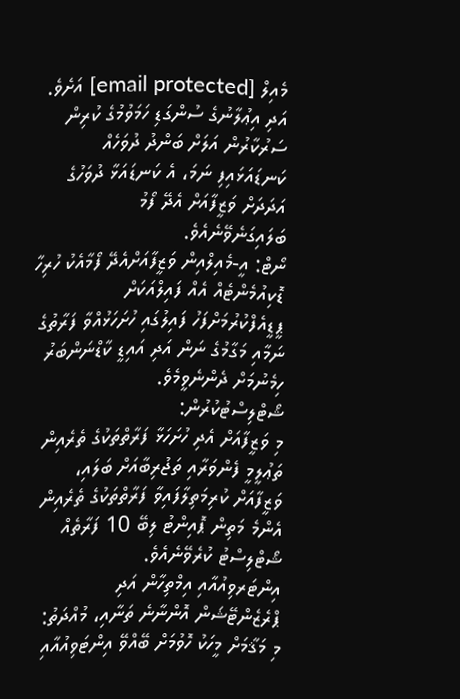މެއިލް [email protected] އަށެވެ.
އަދި އިޢުލާނުގެ ސުންގަޑި ހަމަވުމުގެ ކުރިން ސަރުކާރުން އަލަށް ބަންދު ދުވަހެއް ކަނޑައަޅައިފި ނަމަ، އެ ކަނޑައަޅާ ދުވަހުގެ އަދަދަށް ވަޒީފާއަށް އެދޭ ފޯމު ބަލައިގަނެވޭނެއެވެ.
ނޯޓް: އީ-މެއިލްއިން ވަޒީފާއަށްއެދޭ ފޯމާއެކު ހުރިހާ ޑޮކިއުމެންޓެއް އެއް ފައިލްއަކަށް ޕީޑީއެފްކުރުމަށްފަހު ފައިލުގައި ހުށަހަޅުއްވާ ފަރާތުގެ ނަމާއި މަގާމުގެ ނަން އަދި އައިޑީ ކާޑްނަންބަރު ހިމެނުމަށް ދެންނެވީމެވެ.
ޝޯޓްލިސްޓުކުރުން:
މި ވަޒީފާއަށް އެދި ހުށަހަޅާ ފަރާތްތަކުގެ ތެރެއިން ތަޢުލީމީ ފެންވަރާއި ތަޖުރިބާއަށް ބަލައި، ވަޒީފާއަށް ކުރިމަތިލާފައިވާ ފަރާތްތަކުގެ ތެރެއިން އެންމެ މަތިން ޕޮއިންޓު ލިބޭ 10 ފަރާތެއް ޝޯޓްލިސްޓު ކުރެވޭނެއެވެ.
އިންޓަރވިއުއާއި އިމްތިހާން އަދި ޕްރެޒެންޓޭޝަން އޮންނާނެ ތަނާއި، މުއްދަތު:
މި މަޤާމަށް މީހަކު ހޮވުމަށް ބޭއްވޭ އިންޓަވިއުއާއި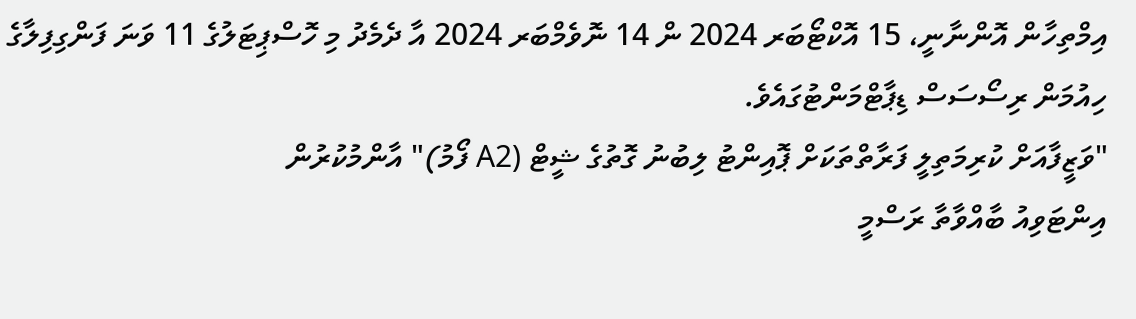އިމްތިހާން އޮންނާނީ، 15 އޮކްޓޯބަރ 2024 ން 14 ނޮވެމްބަރ 2024 އާ ދެމެދު މި ހޮސްޕިޓަލުގެ 11 ވަނަ ފަންގިފިލާގެ ހިއުމަން ރިސޯސަސް ޑިޕާޓްމަންޓުގައެވެ.
"ވަޒީފާއަށް ކުރިމަތިލީ ފަރާތްތަކަށް ޕޮއިންޓު ލިބުނު ގޮތުގެ ޝީޓް (A2 ފޯމު)" އާންމުކުރުން
އިންޓަވިއު ބާއްވާތާ ރަސްމީ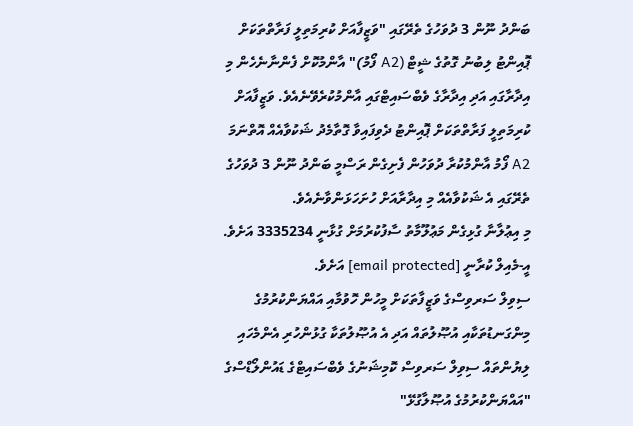ބަންދު ނޫން 3 ދުވަހުގެ ތެރޭގައި "ވަޒީފާއަށް ކުރިމަތިލީ ފަރާތްތަކަށް ޕޮއިންޓު ލިބުނު ގޮތުގެ ޝީޓް (A2 ފޯމު)" އާންމުކޮށް ފެންނާނެހެން މި އިދާރާގައި އަދި އިދާރާގެ ވެބްސައިޓްގައި އާންމުކުރެވޭނެއެވެ. ވަޒީފާއަށް ކުރިމަތިލީ ފަރާތްތަކަށް ޕޮއިންޓު ދެވިފައިވާ ގޮތާމެދު ޝަކުވާއެއް އޮތްނަމަ A2 ފޯމު އާންމުކުރާ ދުވަހުން ފެށިގެން ރަސްމީ ބަންދު ނޫން 3 ދުވަހުގެ ތެރޭގައި އެ ޝަކުވާއެއް މި އިދާރާއަށް ހުށަހަޅަންވާނެއެވެ.
މި އިޢުލާނާ ގުޅިގެން މަޢުލޫމާތު ސާފުކުރުމަށް ގުޅާނީ 3335234 އަށެވެ. އީ-މެއިލް ކުރާނީ [email protected] އަށެވެ.
ސިވިލް ސަރވިސްގެ ވަޒީފާތަކަށް މީހުން ހޮވުމާއި އައްޔަންކުރުމުގެ މިންގަނޑުތަކާއި އުޞޫލުތައް އަދި އެ އުޞޫލުތަކާ ގުޅުންހުރި އެންމެހައި ލިޔުންތައް ސިވިލް ސަރވިސް ކޮމިޝަނުގެ ވެބްސައިޓްގެ ޑައުންލޯޑްސްގެ "އައްޔަންކުރުމުގެ އުޞޫލާގުޅޭ"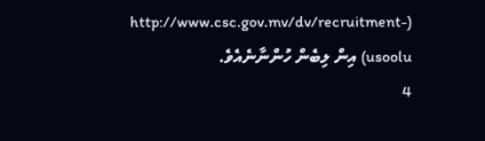(http://www.csc.gov.mv/dv/recruitment-usoolu) އިން ލިބެން ހުންނާނެއެވެ.
4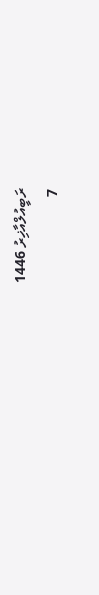ރަބީއުލްއާޚިރު 1446
7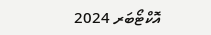އޮކްޓޯބަރ 2024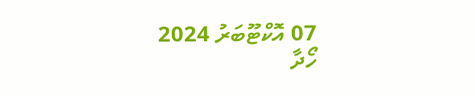07 އޮކްޓޫބަރު 2024
ހޯދާ